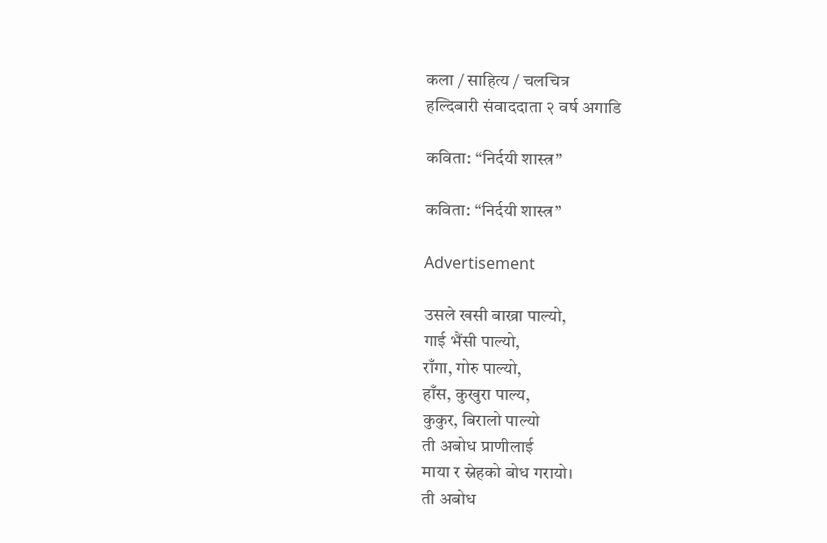कला / साहित्य / चलचित्र
हल्दिबारी संवाददाता २ वर्ष अगाडि

कविता: “निर्दयी शास्त्र”

कविता: “निर्दयी शास्त्र”

Advertisement

उसले खसी बाख्रा पाल्यो,
गाई भैंसी पाल्यो,
राँगा, गोरु पाल्यो,
हाँस, कुखुरा पाल्य,
कुकुर, बिरालो पाल्यो
ती अबोध प्राणीलाई
माया र स्नेहको बोध गरायो।
ती अबोध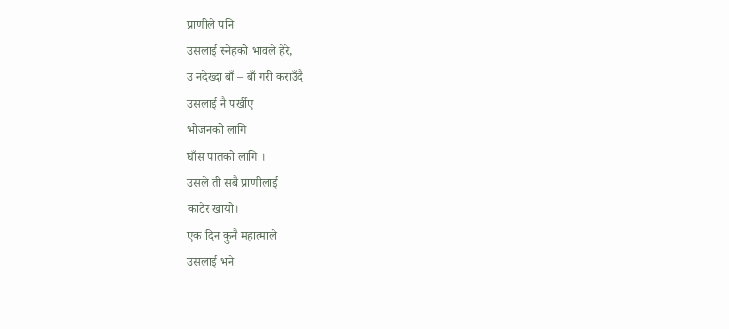प्राणीले पनि
उसलाई स्नेहको भावले हेरे,
उ नदेख्दा बाँ – बाँ गरी कराउँदै
उसलाई नै पर्खीए
भोजनको लागि
घाँस पातको लागि ।
उसले ती सबै प्राणीलाई
काटेर खायो।
एक दिन कुनै महात्माले
उसलाई भने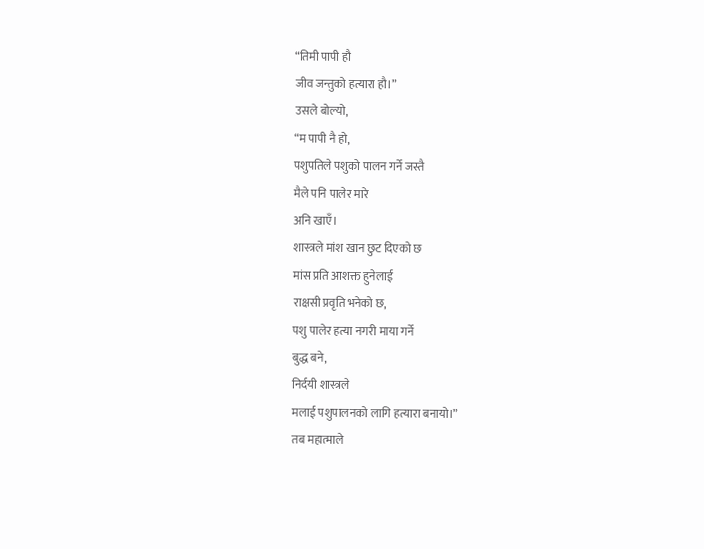“तिमी पापी हौ
जीव जन्तुको हत्यारा हौ।”
उसले बोल्यो,
“म पापी नै हो,
पशुपतिले पशुको पालन गर्ने जस्तै
मैले पनि पालेर मारे
अनि खाएँ।
शास्त्रले मांश खान छुट दिएको छ
मांस प्रति आशक्त हुनेलाई
राक्षसी प्रवृति भनेको छ,
पशु पालेर हत्या नगरी माया गर्ने
बुद्ध बने,
निर्दयी शास्त्रले
मलाई पशुपालनको लागि हत्यारा बनायो।”
तब महात्माले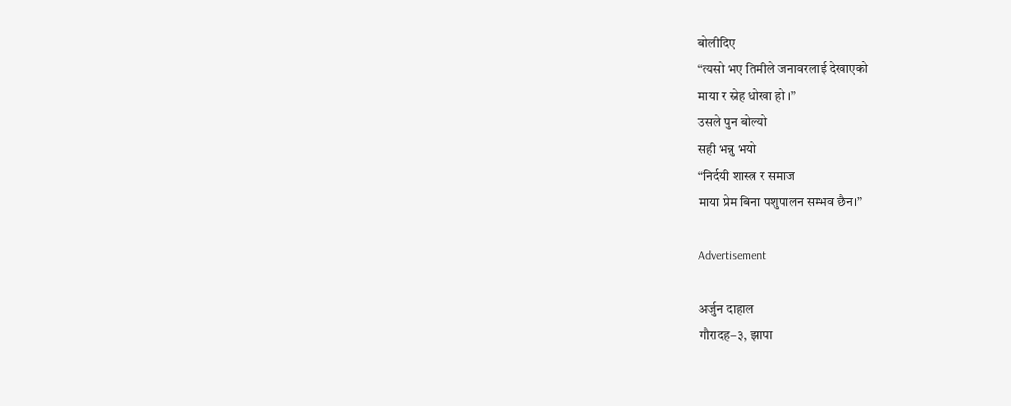बोलीदिए
“त्यसो भए तिमीले जनावरलाई देखाएको
माया र स्नेह धोखा हो ।”
उसले पुन बोल्यो
सही भन्नु भयो
“निर्दयी शास्त्र र समाज
माया प्रेम बिना पशुपालन सम्भव छैन।”

Advertisement

अर्जुन दाहाल
गौरादह–३, झापा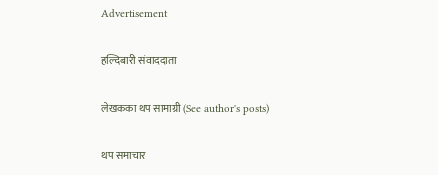Advertisement

हल्दिबारी संवाददाता

लेखकका थप सामाग्री (See author's posts)

थप समाचार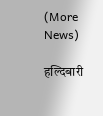(More News)

हल्दिबारी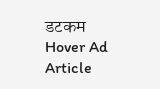डटकम
Hover Ad Article